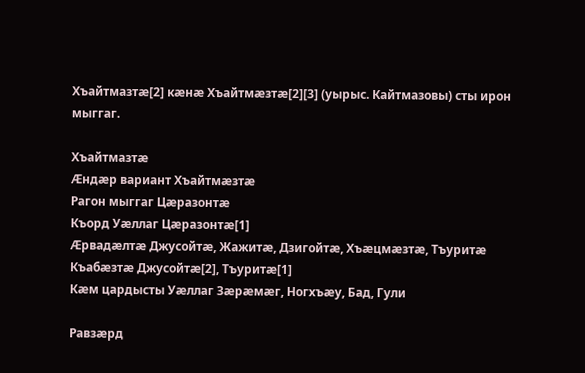Хъайтмазтæ[2] кæнæ Хъайтмæзтæ[2][3] (уырыс. Кайтмазовы) сты ирон мыггаг.

Хъайтмазтæ
Æндæр вариант Хъайтмæзтæ
Рагон мыггаг Цæразонтæ
Къорд Уæллаг Цæразонтæ[1]
Æрвадæлтæ Джусойтæ, Жажитæ, Дзигойтæ, Хъæцмæзтæ, Тъуритæ
Къабæзтæ Джусойтæ[2], Тъуритæ[1]
Кæм цардысты Уæллаг Зæрæмæг, Ногхъæу, Бад, Гули

Равзæрд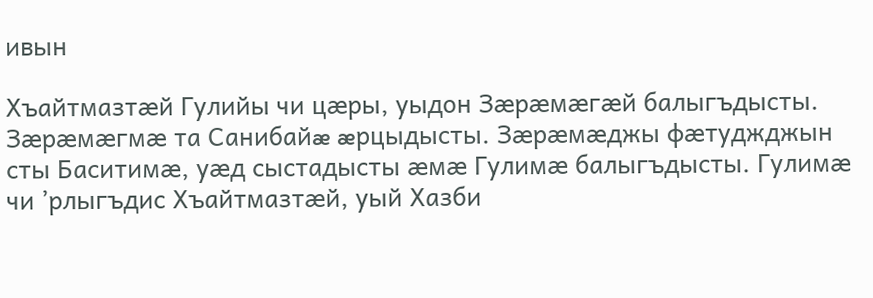ивын

Хъайтмазтæй Гулийы чи цæры, уыдон Зæрæмæгæй балыгъдысты. Зæрæмæгмæ та Санибайæ æрцыдысты. Зæрæмæджы фæтуджджын сты Баситимæ, уæд сыстадысты æмæ Гулимæ балыгъдысты. Гулимæ чи ’рлыгъдис Хъайтмазтæй, уый Хазби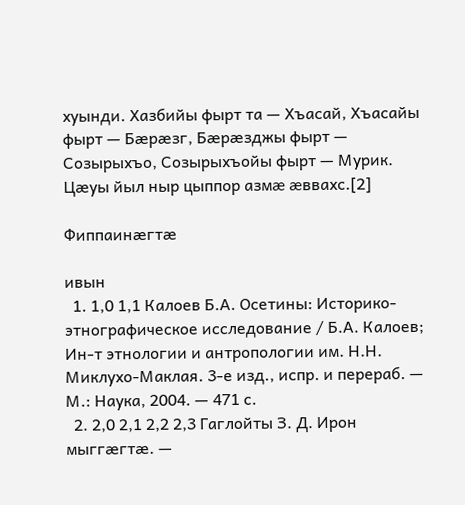хуынди. Хазбийы фырт та — Хъасай, Хъасайы фырт — Бæрæзг, Бæрæзджы фырт — Созырыхъо, Созырыхъойы фырт — Мурик. Цæуы йыл ныр цыппор азмæ æввахс.[2]

Фиппаинæгтæ

ивын
  1. 1,0 1,1 Калоев Б.А. Осетины: Историко-этнографическое исследование / Б.А. Калоев; Ин-т этнологии и антропологии им. Н.Н. Миклухо-Маклая. 3-е изд., испр. и перераб. — М.: Наука, 2004. — 471 с.
  2. 2,0 2,1 2,2 2,3 Гаглойты З. Д. Ирон мыггæгтæ. —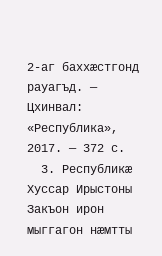2-аг баххæстгонд рауагъд. — Цхинвал: «Республика», 2017. — 372 с.
  3. Республикæ Хуссар Ирыстоны Закъон ирон мыггагон нæмтты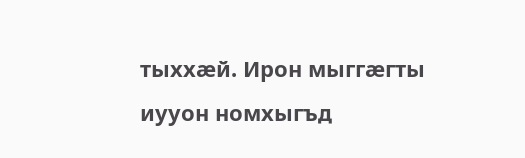тыххæй. Ирон мыггæгты иууон номхыгъд